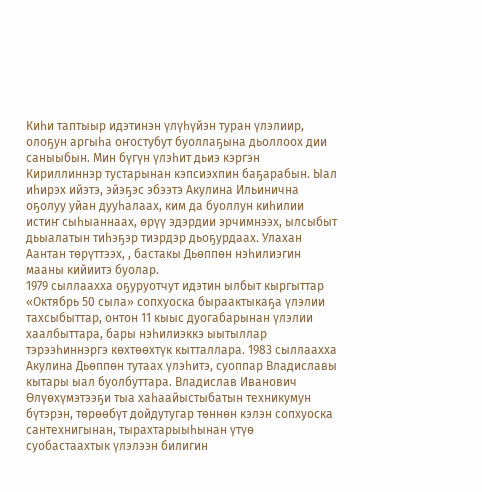Киһи таптыыр идэтинэн үлүһүйэн туран үлэлиир, олоҕун аргыһа оҥостубут буоллаҕына дьоллоох дии саныыбын. Мин бүгүн үлэһит дьиэ кэргэн Кириллиннэр тустарынан кэпсиэхпин баҕарабын. Ыал иһирэх ийэтэ, эйэҕэс эбээтэ Акулина Ильинична оҕолуу уйан дууһалаах, ким да буоллун киһилии истиҥ сыһыаннаах, өрүү эдэрдии эрчимнээх, ылсыбыт дьыалатын тиһэҕэр тиэрдэр дьоҕурдаах. Улахан Аантан төрүттээх, , бастакы Дьөппөн нэһилиэгин мааны кийиитэ буолар.
1979 сыллаахха оҕуруотчут идэтин ылбыт кыргыттар «Октябрь 50 сыла» сопхуоска быраактыкаҕа үлэлии тахсыбыттар, онтон 11 кыыс дуогабарынан үлэлии хаалбыттара, бары нэһилиэккэ ыытыллар тэрээһиннэргэ көхтөөхтүк кытталлара. 1983 сыллаахха Акулина Дьөппөн тутаах үлэһитэ, суоппар Владиславы кытары ыал буолбуттара. Владислав Иванович Өлүөхүмэтээҕи тыа хаһаайыстыбатын техникумун бүтэрэн, төрөөбүт дойдутугар төннөн кэлэн сопхуоска сантехнигынан, тырахтарыыһынан үтүө суобастаахтык үлэлээн билигин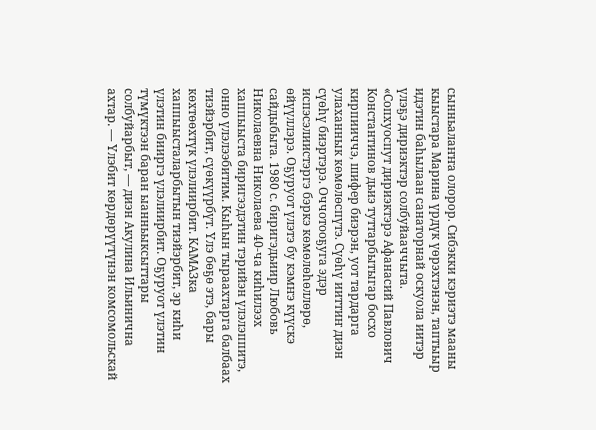сынньалаҥҥа олорор. Сибэкки кэриэтэ мааны кыыстара Марина үрдүк үөрэхтэнэн, таптыыр идэтин баһылаан санаторнай оскуола иитэр үлэҕэ дириэктэр солбуйааччыта.
«Сопхуоспут дириэктэрэ Афанасий Павлович Константинов дьиэ туттарбытыгар босхо кирпииччэ, шифер биэрэн, уот тардарга улаханнык көмөлөспүтэ. Сүөһү ииттиҥ диэн сүөһү биэртэрэ. Оччотооҕуга эдэр испэсэлиистэргэ бэркэ көмөлөһөллөрө, өйүүллэрэ. Оҕуруот үлэтэ бу кэмҥэ күүскэ сайдыбыта. 1980 с. биригэдьиир Любовь Николаевна Николаева 40-ча киһилээх хаппыыста биригээдэтин тэрийэн үлэлэппитэ, онно үлэлээбитим. Кыһын тыраахтарга балбаах тиэйэрбит, сүөкүүрбүт. Үлэ бөҕө этэ, бары көхтөөхтүк үлэлиирбит. КАМАЗка хаппыысталарбытын тиэйэрбит, эр киһи үлэтин бииргэ үлэлиирбит. Оҕуруот үлэтин түмүктээн баран ыанньыксыттары солбуйарбыт, — диэн Акулина Ильинична ахтар. — Үлэбит көрдөрүүтүнэн комсомольскай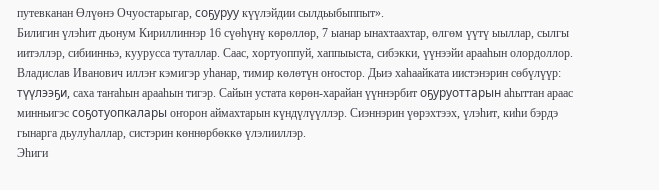путевканан Өлүөнэ Очуостарыгар, соҕуруу күүлэйдии сылдьыбыппыт».
Билигин үлэһит дьонум Кириллиннэр 16 сүөһүнү көрөллөр, 7 ыанар ынахтаахтар, өлгөм үүтү ыыллар, сылгы иитэллэр, сибиинньэ, куурусса туталлар. Саас, хортуоппуй, хаппыыста, сибэкки, үүнээйи арааһын олордоллор.
Владислав Иванович иллэҥ кэмигэр уһанар, тимир көлөтүн оҥостор. Дьиэ хаһаайката иистэнэрин сөбүлүүр: түүлээҕи, саха таҥаһын арааһын тигэр. Сайын устата көрөн-харайан үүннэрбит оҕуруоттарын аһыттан араас минньигэс соҕотуопкалары оҥорон аймахтарын күндүлүүллэр. Сиэннэрин үөрэхтээх, үлэһит, киһи бэрдэ гынарга дьулуһаллар, систэрин көннөрбөккө үлэлииллэр.
Эһиги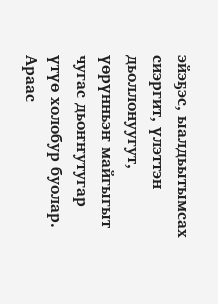эйэҕэс, ыалдьытымсах сиэргит, үлэттэн дьоллонуугут, үөрүнньэҥ майгыгыт чугас дьоҥҥутугар үтүө холобур буолар. Араас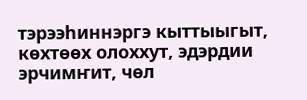тэрээһиннэргэ кыттыыгыт, көхтөөх олоххут, эдэрдии эрчимҥит, чөл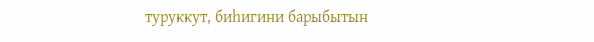туруккут, биһигини барыбытын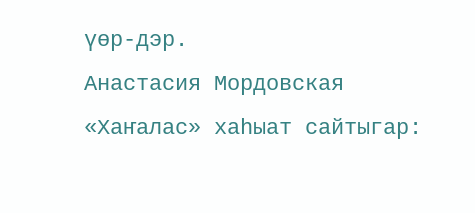үөр-дэр.
Анастасия Мордовская
«Хаҥалас» хаһыат сайтыгар: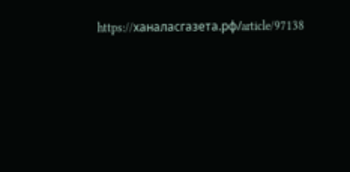https://ханаласгазета.рф/article/97138